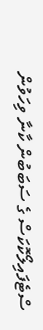ސްޓެފައިލޯކޮކަސް ގެ ސަބަބުން ކާނާ ވިހަވުން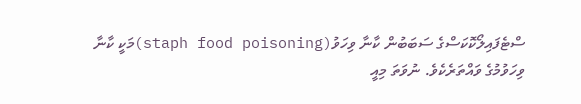ސްޓެފައިލޯކޮކަސްގެ ސަބަބުން ކާނާ ވިހަވު(staph food poisoning)މަކީ ކާނާ
ވިހަވުމުގެ ވައްތަރެކެވެ. ނުވަތަ މިއީ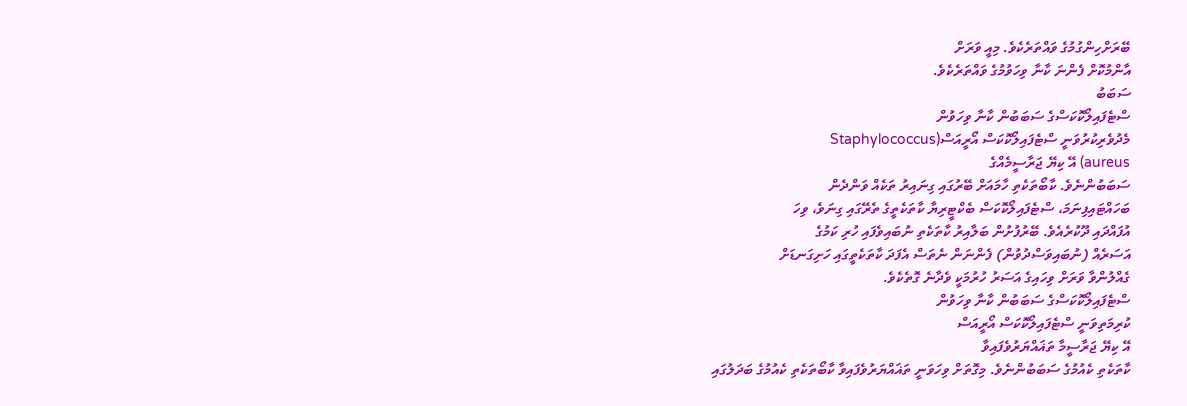ބޭރަށްހިންގުމުގެ ވައްތަރެކެވެ. މިއީ ވަރަށް
އާންމުކޮށް ފެންނަ ކާނާ ވިހަވުމުގެ ވައްތަރެކެވެ.
ސަބަބު
ސްޓެފައިލޯކޮކަސްގެ ސަބަބުން ކާނާ ވިހަވުން
މެދުވެރިކުރުވަނީ ސްޓެފައިލޯކޮކަސް އޯރީއަސް(Staphylococcus
aureus) އޭ ކިޔޭ ޖަރާސީމެއްގެ
ސަބަބުންނެވެ. ކާބޯތަކެތި ހާމައަށް ބޭރުގައި ގިނައިރު ތަކެއް ވަންދެން
ބަހައްޓައިފިނަމަ، ސްޓެފައިލޯކޮކަސް ބެކްޓީރިޔާ ކާތަކެތީގެ ތެރޭގައި ގިނަވެ، ވިހަ
އުފައްދައި ދޫކުރެއެވެ. ބޭރުފުށުން ބަލާއިރު ކާތަކެތި ނުބައިވެފައި ހުރި ކަމުގެ
އަސަރެއް (ނުބައިވަސްދުވުން) ފެންނަން ނެތަސް އެފަދަ ކާތަކެތީގައި ހަށިގަނޑަށް
ގެއްލުންވާ ވަރަށް ވިހައިގެ އަސަރު ހުރުމަކީ ވެދާނެ ގޮތެކެވެ.
ސްޓެފައިލޯކޮކަސްގެ ސަބަބުން ކާނާ ވިހަވުން
ކުރިމަތިވަނީ ސްޓެފައިލޯކޮކަސް އޯރީއަސް
އޭ ކިޔޭ ޖަރާސީމާ ތަޣައްޔަރުވެފައިވާ
ކާތަކެތި ކެއުމުގެ ސަބަބުންނެވެ. މިގޮތަށް ވިހަވަނީ ތަޣައްޔަރުވެފައިވާ ކާބޯތަކެތި ކެއުމުގެ ބަދަލުގައި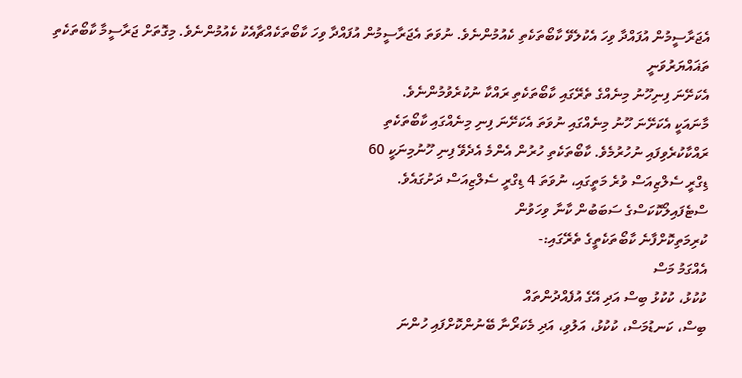އެޖަރާސީމުން އުފައްދާ ވިހަ އެކުލެވޭ ކާބޯތަކެތި ކެއުމުންނެވެ. ނުވަތަ އެޖަރާސީމުން އުފައްދާ ވިހަ ކާބޯތަކެއްޗާއެކު ކެއުމުންނެވެ. މިގޮތަށް ޖަރާސީމާ ކާބޯތަކެތި ތަޣައްޔަރުވަނީ
އެކަށޭނަ ފިނިހޫނު މިނެއްގެ ތެރޭގައި ކާބޯތަކެތި ރައްކާ ނުކުރެވުމުންނެވެ.
މާނައަކީ އެކަށޭނަ ހޫނު މިނެއްގައި ނުވަތަ އެކަށޭނަ ފިނި މިނެއްގައި ކާބޯތަކެތި
ރައްކާކުރެވިފައި ނުހުރުމެވެ. ކާބޯތަކެތި ހުރުން އެންމެ އެދެވޭ ފިނި ހޫނުމިނަކީ 60
ޑިގްރީ ސެލްޒިއަސް ވުރެ މަތީގައި، ނުވަތަ 4 ޑިގްރީ ސެލްޒިއަސް ދަށުގައެވެ.
ސްޓެފައިލޯކޮކަސްގެ ސަބަބުން ކާނާ ވިހަވުން
ކުރިމަތިކޮށްފާނެ ކާބޯތަކެތީގެ ތެރޭގައި:-
އެއްގަމު މަސް
ކުކުޅު، ކުކުޅު ބިސް އަދި އޭގެ އުފެއްދުންތައް
ބިސް، ކަނޑުމަސް، ކުކުޅު، އަލުވި، އަދި މެކަރޯނާ ބޭނުންކޮށްފައި ހުންނަ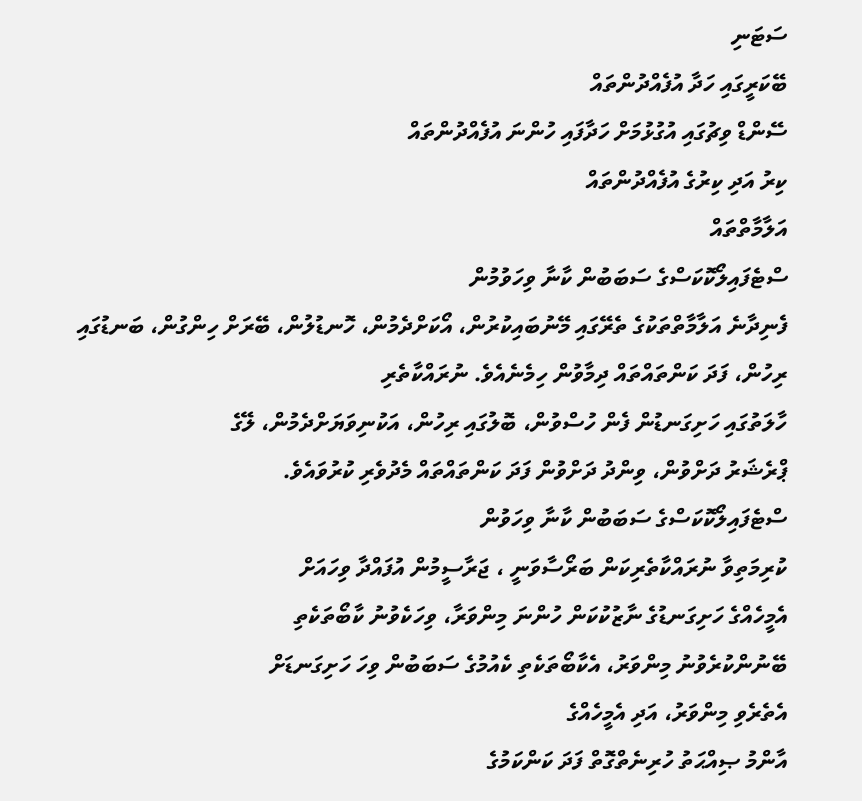ސަޓަނި
ބޭކަރީގައި ހަދާ އުފެއްދުންތައް
ސޭންޑް ވިޗުގައި އުގުޅުމަށް ހަދާފައި ހުންނަ އުފެއްދުންތައް
ކިރު އަދި ކިރުގެ އުފެއްދުންތައް
އަލާމާތްތައް
ސްޓެފައިލޯކޮކަސްގެ ސަބަބުން ކާނާ ވިހަވުމުން
ފެނިދާނެ އަލާމާތްތަކުގެ ތެރޭގައި މޭނުބައިކުރުން، އޯކަށްދެމުން، ހޮނޑުލުން، ބޭރަށް ހިންގުން، ބަނޑުގައި ރިހުން، ފަދަ ކަންތައްތައް ދިމާވުން ހިމެނެއެވެ. ނުރައްކާތެރި
ހާލަތުގައި ހަށިގަނޑުން ފެން ހުސްވުން، ބޮލުގައި ރިހުން، އަކުނިވަޔަށްދެމުން، ލޭގެ
ޕްރެޝަރު ދަށްވުން، ވިންދު ދަށްވުން ފަދަ ކަންތައްތައް މެދުވެރި ކުރުވައެވެ.
ސްޓެފައިލޯކޮކަސްގެ ސަބަބުން ކާނާ ވިހަވުން
ކުރިމަތިވާ ނުރައްކާތެރިކަން ބަރޯސާވަނީ ، ޖަރާސީމުން އުފައްދާ ވިހައަށް
އެމީހެއްގެ ހަށިގަނޑުގެ ނާޒުކުކަން ހުންނަ މިންވަރާ، ވިހަކެވުނު ކާބޯތަކެތި
ބޭނުންކުރެވުނު މިންވަރު، އެކާބޯތަކެތި ކެއުމުގެ ސަބަބުން ވިހަ ހަށިގަނޑަށް
އެތެރެވި މިންވަރު، އަދި އެމީހެއްގެ
އާންމު ޞިއްޙަތު ހުރިނެތްގޮތް ފަދަ ކަންކަމުގެ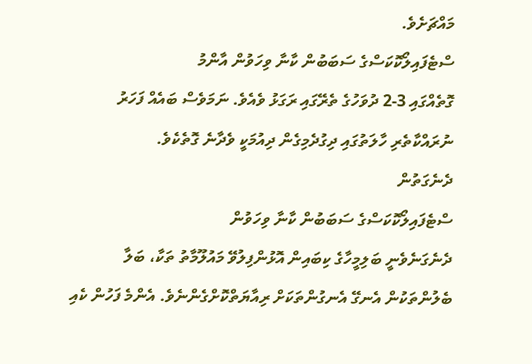މައްޗަށެވެ.
ސްޓެފައިލޯކޮކަސްގެ ސަބަބުން ކާނާ ވިހަވުން އާންމު
ގޮތެއްގައި 3-2 ދުވަހުގެ ތެރޭގައި ރަގަޅު ވެއެވެ. ނަމަވެސް ބައެއް ފަހަރު
ނުރައްކާތެރި ހާލަތުގައި ދިގުދެމިގެން ދިއުމަކީ ވެދާނެ ގޮތެކެވެ.
ދެނެގަތުން
ސްޓެފައިލޯކޮކަސްގެ ސަބަބުން ކާނާ ވިހަވުން
ދެނެގަނެވެނީ ބަލިމީހާގެ ކިބައިން އޮޅުންފިލުވޭ މައުލޫމާތު ތަކާ، ބަލާ
ބެލުންތަކުން އެނގޭ އެނގުންތަކަށް ރިއާޔަތްކޮށްގެންނެވެ. އެންމެ ފަހުން ކެއި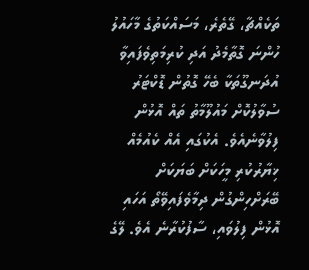ތަކެއްޗާ، ގޭތެރެ، މަސައްކަތުގެ މާހައުލު ހުންނަ ގޮތާމެދު އަދި ކުރިމަތިވެފައިވާ
އުދަނގޫތަކާ ބެހޭ ގޮތުން ޑޮކްޓަރު ސުވާލުކޮށް މައުލޫމާތު ތައް އޮޅުން
ފިލުވާނެއެވެ. އެކުގައި އެއް ކެއުމެއް ޚިޔާރުކުރި މީހަކަށް ބަޔަކަށް
ބޭރަށްހިންގުން ދިމާވެފައިވޭތޯ އަހައި އޮޅުން ފިލުވައި، ސާފުކުރާނެ އެވެ. ލޭގެ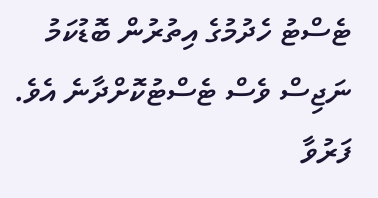ޓެސްޓު ހެދުމުގެ އިތުރުން ބޮޑުކަމު ނަޖިސް ވެސް ޓެސްޓުކޮށްދާނެ އެވެ.
ފަރުވާ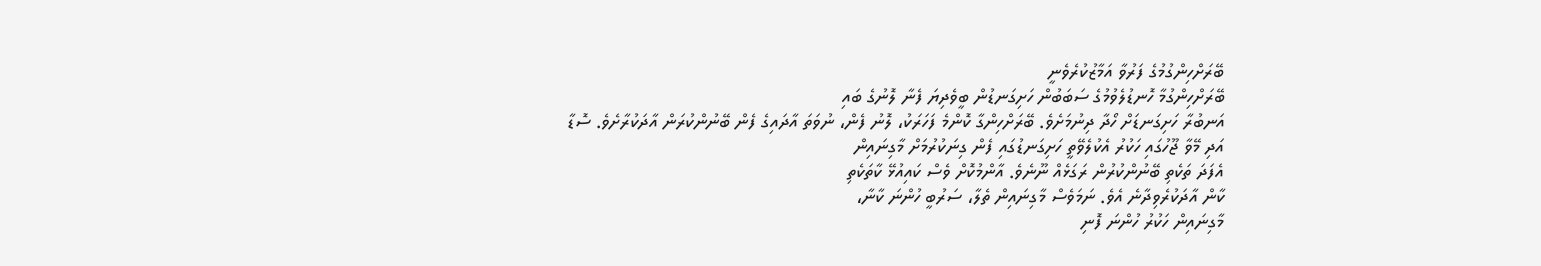ބޭރަށްހިންގުމުގެ ފަރުވާ އަމާޒުކުރެވެނީ
ބޭރަށްހިންގުމާ ހޮނޑުލެވުމުގެ ސަބަބުން ހަށިގަނޑުން ބީވެދިޔަ ފެނާ ލޮނުގެ ބައި
އަނބުރާ ހަށިގަނޑަށް ހޯދާ ދިނުމަށެވެ. ބޭރަށްހިންގާ ކޮންމެ ފަހަރަކު، ލޮނު ފެން، ނުވަތަ އާދައިގެ ފެން ބޭނުންކުރަން އާދަކުރާށެވެ. ސޮޑާ
އަދި މޭވާ ޖޫހުގައި ހަކުރު އެކުލެވޭތީ ހަށިގަނޑުގައި ފެން ގިނަކުރުމަށް މާގިނައިން
އެފަދަ ތަކެތި ބޭނުންކުރުން ރަގަޅެއް ނޫނެވެ. އާންމުކޮށް ވެސް ކައިއުޅޭ ކާތަކެތި
ކާން އާދަކުރެވިދާނެ އެވެ. ނަމަވެސް މާގިނައިން ތެލާ، ސަރުބީ ހުންނަ ކާނާ،
މާގިނައިން ހަކުރު ހުންނަ ފޮނި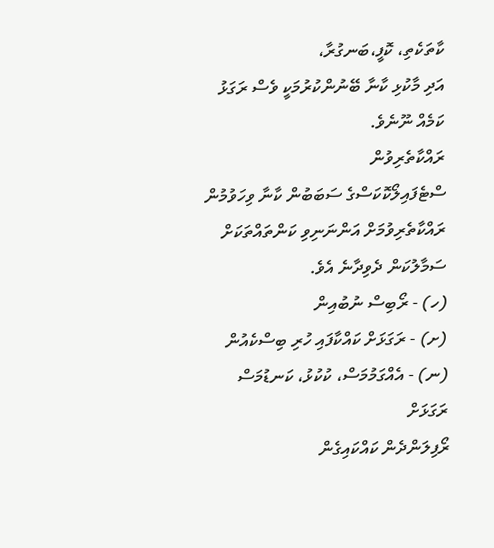ކާތަކެތި، ކޮފީ،ބަނގުރާ،
އަދި މާކުޅި ކާނާ ބޭނުންކުރުމަކީ ވެސް ރަގަޅު ކަމެއް ނޫނެވެ.
ރައްކާތެރިވުން
ސްޓެފައިލޯކޮކަސްގެ ސަބަބުން ކާނާ ވިހަވުމުން
ރައްކާތެރިވުމަށް އަންނަނިވި ކަންތައްތަކަށް ސަމާލުކަން ދެވިދާނެ އެވެ.
(ހ) - ރޯބިސް ނުބުއިން
(ށ) - ރަގަޅަށް ކައްކާފައި ހުރި ބިސްކެއުން
(ނ) - އެއްގަމުމަސް، ކުކުޅު، ކަނޑުމަސް ރަގަޅަށް
ރޯފިލަންދެން ކައްކައިގެން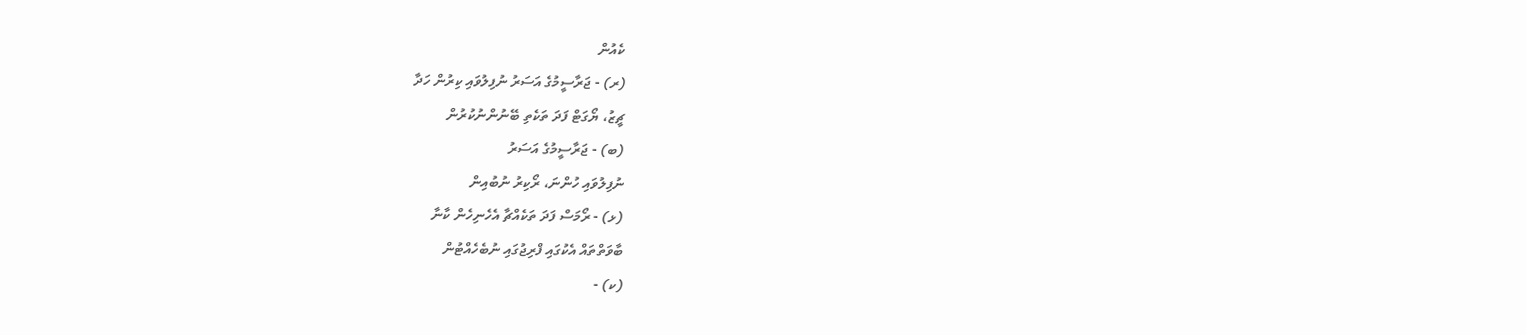ކެއުން
(ރ) - ޖަރާސީމުގެ އަސަރު ނުފިލުވައި ކިރުން ހަދާ
ޗީޒު، ޔޯގަޓް ފަދަ ތަކެތި ބޭނުންނުކުރުން
(ބ) - ޖަރާސީމުގެ އަސަރު
ނުފިލުވައި ހުންނަ، ރޯކިރު ނުބުއިން
(ޅ) - ރޯމަސް ފަދަ ތަކެއްޗާ އެހެނިހެން ކާނާ
ބާވަތްތައް އެކުގައި ފްރިޖުގައި ނުބެހެއްޓުން
(ކ) -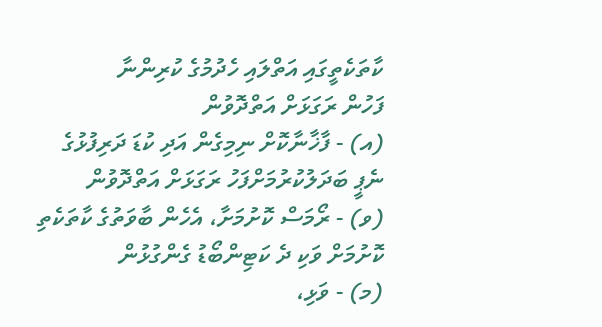ކާތަކެތީގައި އަތްލައި ހެދުމުގެ ކުރިންނާ
ފަހުން ރަގަޅަށް އަތްދޮވުން
(އ) - ފާޚާނާކޮށް ނިމިގެން އަދި ކުޑަ ދަރިފުޅުގެ
ނެޕީ ބަދަލުކުރުމަށްފަހު ރަގަޅަށް އަތްދޮވުން
(ވ) - ރޯމަސް ކޮށުމަށާ، އެހެން ބާވަތުގެ ކާތަކެތި
ކޮށުމަށް ވަކި ދެ ކަޓިންބޯޑު ގެންގުޅުން
(މ) - ވަޅި،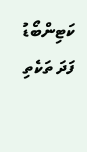ކަޓިންބޯޑު ފަދަ ތަކެތި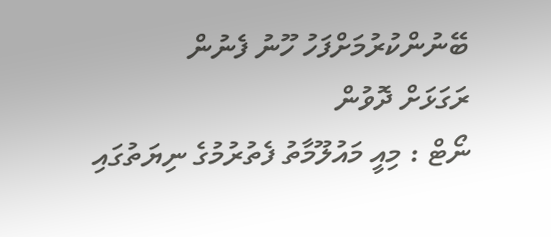ބޭނުންކުރުމަށްފަހު ހޫނު ފެނުން
ރަގަޅަށް ދޮވުން
ނޯޓް : މިއީ މައުލޫމާތު ފެތުރުމުގެ ނިޔަތުގައި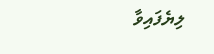ލިޔެފައިވާ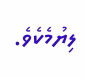ލިޔުމެކެވެ.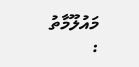މައުލޫމާތު :